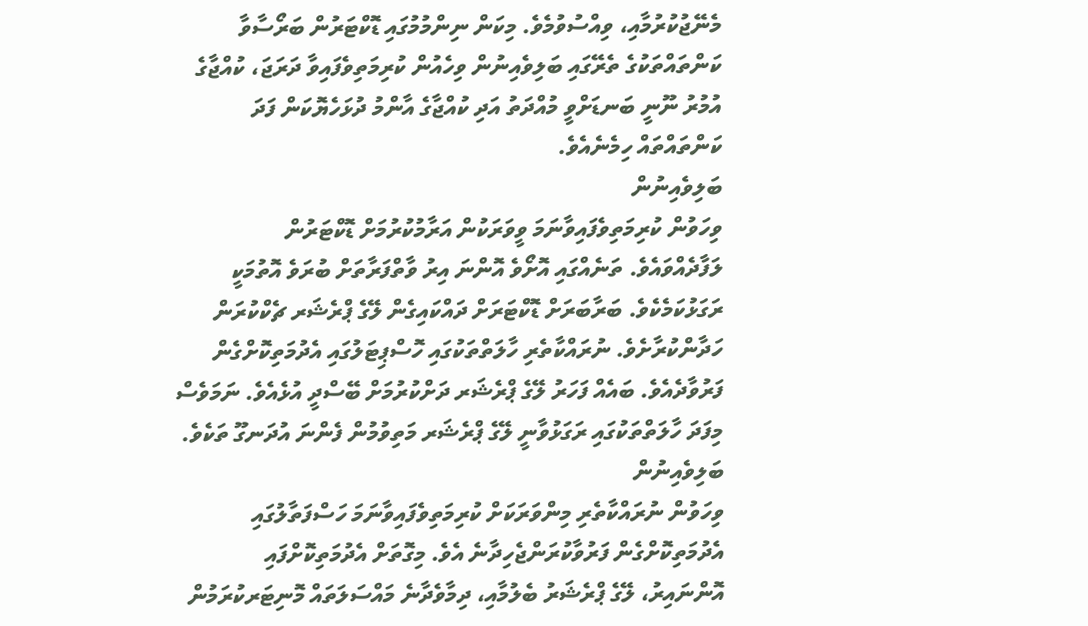މެނޭޖުކުރުމާއި، ވިއްސުވުމެވެ. މިކަން ނިންމުމުގައި ޑޮކްޓަރުން ބަރޯސާވާ
ކަންތައްތަކުގެ ތެރޭގައި ބަލިވެއިނުން ވިހެއުން ކުރިމަތިވެފައިވާ ދަރަޖަ، ކުއްޖާގެ
އުމުރު ނޫނީ ބަނޑަށްވީ މުއްދަތު އަދި ކުއްޖާގެ އާންމު ދުޅަހެޔޮކަން ފަދަ
ކަންތައްތައް ހިމެނެއެވެ.
ބަލިވެއިނުން
ވިހަވުން ކުރިމަތިވެފައިވާނަމަ ވީވަރަކުން އަރާމުކުރުމަށް ޑޮކްޓަރުން
ލަފާދެއްވައެވެ. ތަނެއްގައި އޮށޯވެ އޮންނަ އިރު ވާތްފަރާތަށް ބުރަވެ އޮތުމަކީ
ރަގަޅުކަމެކެވެ. ބަރާބަރަށް ޑޮކްޓަރަށް ދައްކައިގެން ލޭގެ ޕްރެޝަރ ޗެކްކުރަން
ހަދާންކުރާށެވެ. ނުރައްކާތެރި ހާލަތްތަކުގައި ހޮސްޕިޓަލުގައި އެދުމަތިކޮށްގެން
ފަރުވާދެއެވެ. ބައެއް ފަހަރު ލޭގެ ޕްރެޝަރ ދަށްކުރުމަށް ބޭސްދީ އުޅެއެވެ. ނަމަވެސް
މިފަދަ ހާލަތްތަކުގައި ރަގަޅުވާނީ ލޭގެ ޕްރެޝަރ މަތިވުމުން ފެންނަ އުދަނގޫ ތަކެވެ.
ބަލިވެއިނުން
ވިހަވުން ނުރައްކާތެރި މިންވަރަކަށް ކުރިމަތިވެފައިވާނަމަ ހަސްފަތާލުގައި
އެދުމަތިކޮށްގެން ފަރުވާކުރަންޖެހިދާނެ އެވެ. މިގޮތަށް އެދުމަތިކޮށްފައި
އޮންނައިރު، ލޭގެ ޕްރެޝަރު ބެލުމާއި، ދިމާވެދާނެ މައްސަލަތައް މޮނިޓަރކުރަމުން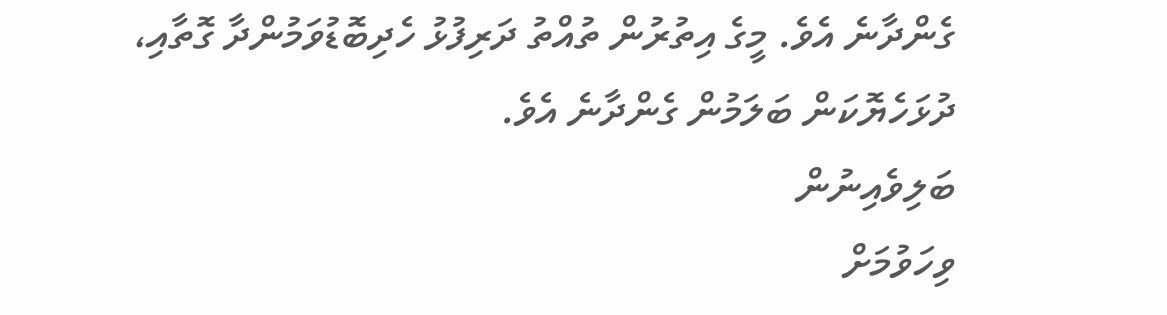ގެންދާނެ އެވެ. މީގެ އިތުރުން ތުއްތު ދަރިފުޅު ހެދިބޮޑުވަމުންދާ ގޮތާއި،
ދުޅަހެޔޮކަން ބަލަމުން ގެންދާނެ އެވެ.
ބަލިވެއިނުން
ވިހަވުމަށް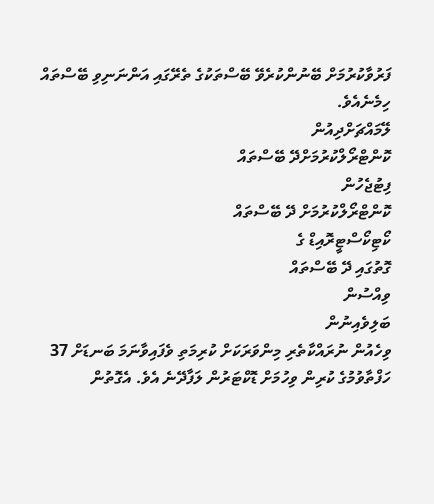ފަރުވާކުރުމަށް ބޭނުންކުރެވޭ ބޭސްތަކުގެ ތެރޭގައި އަންނަނިވި ބޭސްތައް
ހިމެނެއެވެ.
ލޭމައްޗަށްދިއުން
ކޮންޓްރޯލްކުރުމަށްދޭ ބޭސްތައް
ފިޓުޖެހުން
ކޮންޓްރޯލްކުރުމަށް ދޭ ބޭސްތައް
ކޯޓިކޯސްޓީރޮއިޑް ގެ
ގޮތުގައި ދޭ ބޭސްތައް
ވިއްސުން
ބަލިވެއިނުން
ވިހެއުން ނުރައްކާތެރި މިންވަރަކަށް ކުރިމަތި ވެފައިވާނަމަ ބަނޑަށް 37
ހަފްތާވުމުގެ ކުރިން ވިހުމަށް ޑޮކްޓަރުން ލަފާދޭނެ އެވެ. އެގޮތުން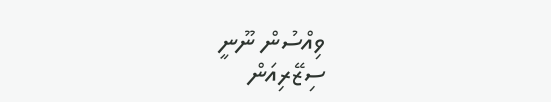ވިއްސުން ނޫނީ
ސިޒޭރިއަން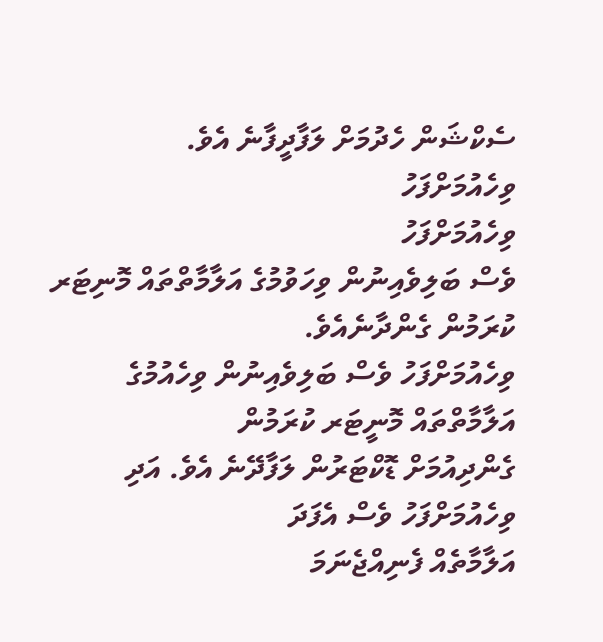ސެކްޝަން ހެދުމަށް ލަފާދީފާނެ އެވެ.
ވިހެއުމަށްފަހު
ވިހެއުމަށްފަހު
ވެސް ބަލިވެއިނުން ވިހަވުމުގެ އަލާމާތްތައް މޮނިޓަރ ކުރަމުން ގެންދާނެއެވެ.
ވިހެއުމަށްފަހު ވެސް ބަލިވެއިނުން ވިހެއުމުގެ އަލާމާތްތައް މޮނީޓަރ ކުރަމުން
ގެންދިއުމަށް ޑޮކްޓަރުން ލަފާދޭނެ އެވެ. އަދި ވިހެއުމަށްފަހު ވެސް އެފަދަ
އަލާމާތެއް ފެނިއްޖެނަމަ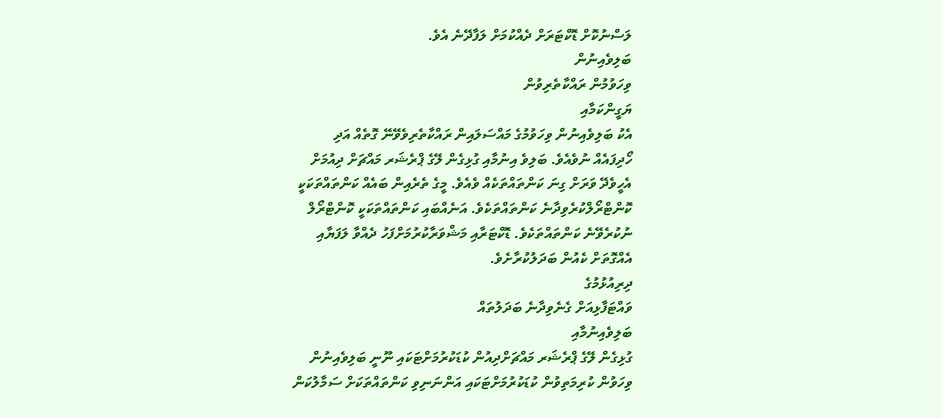ލަސްނުކޮށް ޑޮކްޓަރަށް ދެއްކުމަށް ލަފާދޭނެ އެވެ.
ބަލިވެއިނުން
ވިހަވުމުން ރައްކާތެރިވުން
ޔަގީންކަމާއި
އެކު ބަލިވެއިނުން ވިހަވުމުގެ މައްސަލައިން ރައްކާތެރިވެވޭނޭ ގޮތެއް އަދި
ހޯދިފައެއް ނުވެއެވެ. ބަލިވެ އިނުމާއި ގުޅިގެން ލޭގެ ޕްރެޝަރ މައްޗަށް ދިއުމަށް
އެހީވެދޭ ވަރަށް ގިނަ ކަންތައްތަކެއް ވެއެވެ. މީގެ ތެރެއިން ބައެއް ކަންތައްތަކަކީ
ކޮންޓްރޯލްކުރެވިދާނެ ކަންތައްތަކެވެ. އަނެއްބައި ކަންތައްތަކަކީ ކޮންޓްރޯލް
ނުކުރެވޭނެ ކަންތައްތަކެވެ. ޑޮކްޓަރާއި މަޝްވަރާކުރުމަށްފަހު ދެއްވާ ލަފަޔާއި
އެއްގޮތަށް ކެއުން ބަދަލުކުރާށެވެ.
ދިރިއުޅުމުގެ
ވައްޓަފާޅިއަށް ގެނެވިދާނެ ބަދަލުތައް
ބަލިވެއިނުމާއި
ގުޅިގެން ލޭގެ ޕްރެޝަރ މައްޗަށްދިއުން ކުޑަކުރުމަށްޓަކައި ނޫނީ ބަލިވެއިނުން
ވިހަވުން ކުރިމަތިވުން ކުޑަކުރުމަށްޓަކައި އަންނަނިވި ކަންތައްތަކަށް ސަމާލުކަން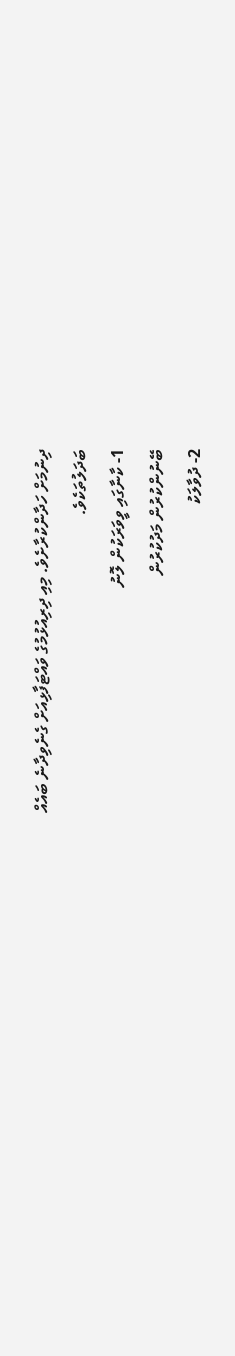ދިނުމަށް ހަދާންކުރާށެވެ. މިއި ދިރިއުޅުމުގެ ވައްޓަފާޅިއަށް ގެނެވިދާނެ ބައެއް
ބަދަލުތަކެވެ.
1- ކާނާގައި ވީވަރަކުން ލޮނު
ބޭނުންކުރުން މަދުކުރުން
2- ދުވާލަކު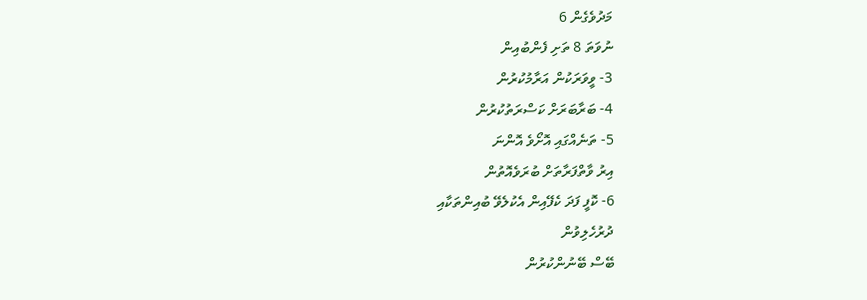މަދުވެގެން 6
ނުވަތަ 8 ތަށި ފެންބުއިން
3- ވީވަރަކުން އަރާމުކުރުން
4- ބަރާބަރަށް ކަސްރަތުކުރުން
5- ތަނެއްގައި އޮށޯވެ އޮންނަ
އިރު ވާތްފަރާތަށް ބުރަވެއޮތުން
6- ކޮފީ ފަދަ ކެފޭއިން އެކުލެވޭ ބުއިންތަކާއި
ދުރުހެލިވުން
ބޭސް ބޭނުންކުރުން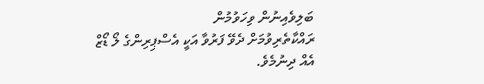ބަލިވެއިނުން ވިހަވުމުން
ރައްކާތެރިވުމަށް ދެވޭ ފަރުވާ އަކީ އެސްޕިރިންގެ ލޯ ޑޯޒް އެއް ދިނުމެވެ.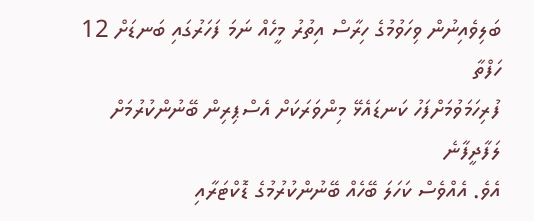ބަލިވެއިނުން ވިހަވުމުގެ ހިރާސް އިތުރު މީހެއް ނަމަ ފަހަރުގައި ބަނޑަށް 12 ހަފްތާ
ފުރިހަމަވުމަށްފަހު ކަނޑައެޅޭ މިންވަރަކަށް އެސްޕިރިން ބޭނުންކުރުމަށް ލަފާދީފާނެ
އެވެ. އެއްވެސް ކަހަލަ ބޭހެއް ބޭނުންކުރުމުގެ ޑޮކްޓަރާއި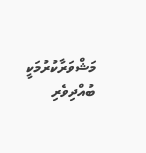މަޝްވަރާކުރުމަކީ
ބުއްދިވެރި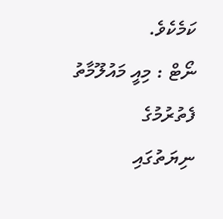ކަމެކެވެ.
ނޯޓް : މިއީ މައުލޫމާތު ފެތުރުމުގެ
ނިޔަތުގައި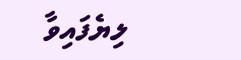ލިޔެފައިވާ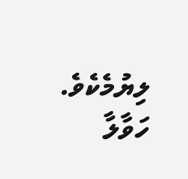ލިޔުމެކެވެ.
ހަވާލާ